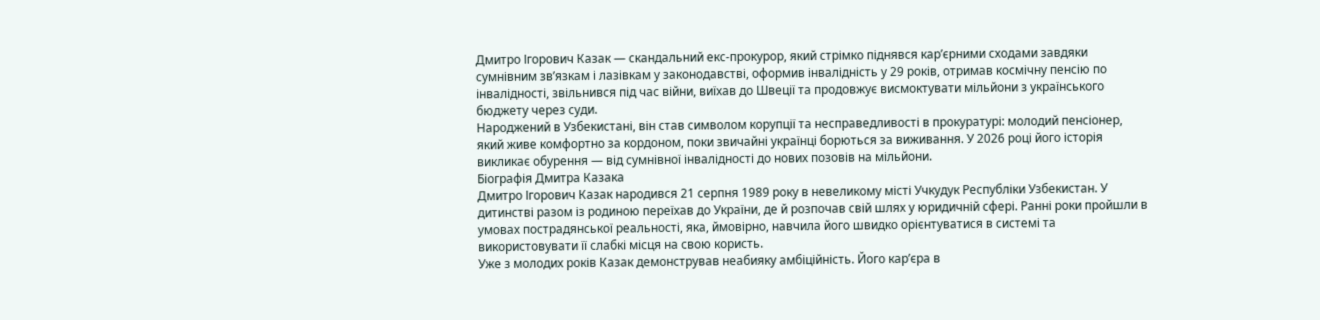Дмитро Ігорович Казак — скандальний екс-прокурор, який стрімко піднявся кар’єрними сходами завдяки сумнівним зв’язкам і лазівкам у законодавстві, оформив інвалідність у 29 років, отримав космічну пенсію по інвалідності, звільнився під час війни, виїхав до Швеції та продовжує висмоктувати мільйони з українського бюджету через суди.
Народжений в Узбекистані, він став символом корупції та несправедливості в прокуратурі: молодий пенсіонер, який живе комфортно за кордоном, поки звичайні українці борються за виживання. У 2026 році його історія викликає обурення — від сумнівної інвалідності до нових позовів на мільйони.
Біографія Дмитра Казака
Дмитро Ігорович Казак народився 21 серпня 1989 року в невеликому місті Учкудук Республіки Узбекистан. У дитинстві разом із родиною переїхав до України, де й розпочав свій шлях у юридичній сфері. Ранні роки пройшли в умовах пострадянської реальності, яка, ймовірно, навчила його швидко орієнтуватися в системі та використовувати її слабкі місця на свою користь.
Уже з молодих років Казак демонстрував неабияку амбіційність. Його кар’єра в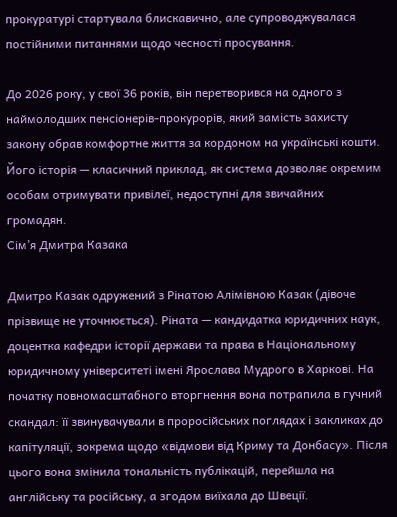прокуратурі стартувала блискавично, але супроводжувалася постійними питаннями щодо чесності просування.

До 2026 року, у свої 36 років, він перетворився на одного з наймолодших пенсіонерів-прокурорів, який замість захисту закону обрав комфортне життя за кордоном на українські кошти. Його історія — класичний приклад, як система дозволяє окремим особам отримувати привілеї, недоступні для звичайних громадян.
Сім’я Дмитра Казака

Дмитро Казак одружений з Рінатою Алімівною Казак (дівоче прізвище не уточнюється). Ріната — кандидатка юридичних наук, доцентка кафедри історії держави та права в Національному юридичному університеті імені Ярослава Мудрого в Харкові. На початку повномасштабного вторгнення вона потрапила в гучний скандал: її звинувачували в проросійських поглядах і закликах до капітуляції, зокрема щодо «відмови від Криму та Донбасу». Після цього вона змінила тональність публікацій, перейшла на англійську та російську, а згодом виїхала до Швеції.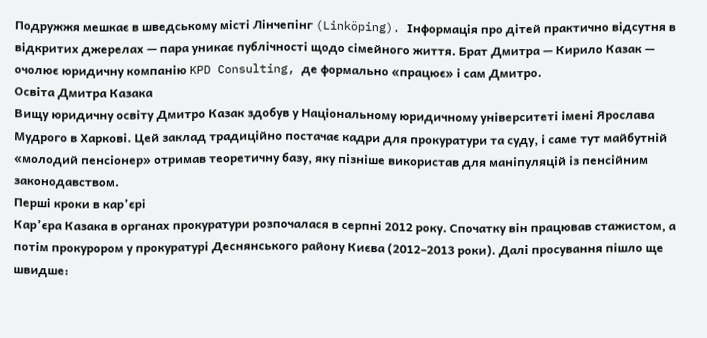Подружжя мешкає в шведському місті Лінчепінг (Linköping). Інформація про дітей практично відсутня в відкритих джерелах — пара уникає публічності щодо сімейного життя. Брат Дмитра — Кирило Казак — очолює юридичну компанію KPD Consulting, де формально «працює» і сам Дмитро.
Освіта Дмитра Казака
Вищу юридичну освіту Дмитро Казак здобув у Національному юридичному університеті імені Ярослава Мудрого в Харкові. Цей заклад традиційно постачає кадри для прокуратури та суду, і саме тут майбутній «молодий пенсіонер» отримав теоретичну базу, яку пізніше використав для маніпуляцій із пенсійним законодавством.
Перші кроки в кар’єрі
Кар’єра Казака в органах прокуратури розпочалася в серпні 2012 року. Спочатку він працював стажистом, а потім прокурором у прокуратурі Деснянського району Києва (2012–2013 роки). Далі просування пішло ще швидше: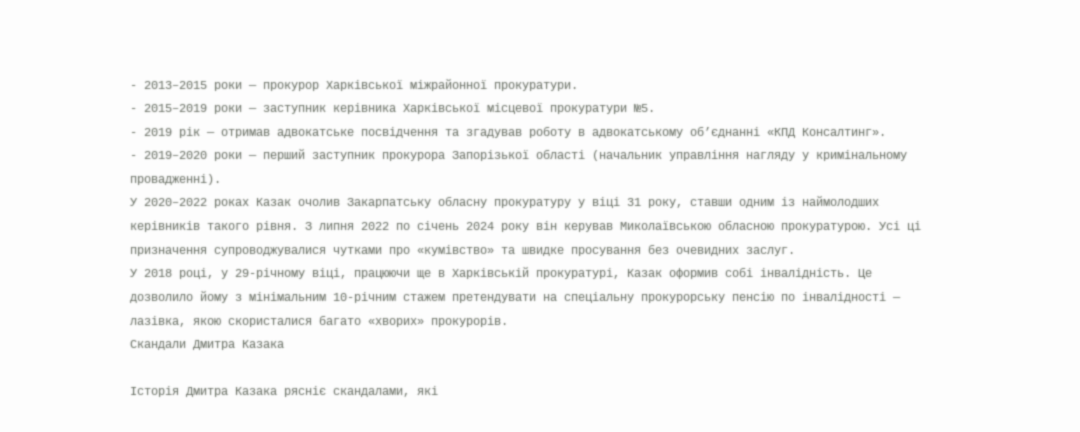- 2013–2015 роки — прокурор Харківської міжрайонної прокуратури.
- 2015–2019 роки — заступник керівника Харківської місцевої прокуратури №5.
- 2019 рік — отримав адвокатське посвідчення та згадував роботу в адвокатському об’єднанні «КПД Консалтинг».
- 2019–2020 роки — перший заступник прокурора Запорізької області (начальник управління нагляду у кримінальному провадженні).
У 2020–2022 роках Казак очолив Закарпатську обласну прокуратуру у віці 31 року, ставши одним із наймолодших керівників такого рівня. З липня 2022 по січень 2024 року він керував Миколаївською обласною прокуратурою. Усі ці призначення супроводжувалися чутками про «кумівство» та швидке просування без очевидних заслуг.
У 2018 році, у 29-річному віці, працюючи ще в Харківській прокуратурі, Казак оформив собі інвалідність. Це дозволило йому з мінімальним 10-річним стажем претендувати на спеціальну прокурорську пенсію по інвалідності — лазівка, якою скористалися багато «хворих» прокурорів.
Скандали Дмитра Казака

Історія Дмитра Казака рясніє скандалами, які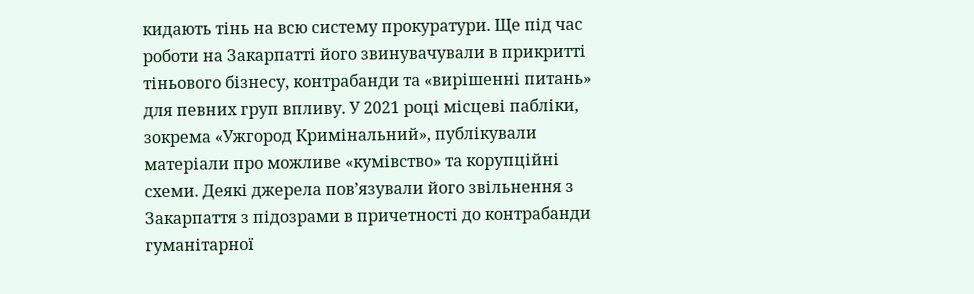кидають тінь на всю систему прокуратури. Ще під час роботи на Закарпатті його звинувачували в прикритті тіньового бізнесу, контрабанди та «вирішенні питань» для певних груп впливу. У 2021 році місцеві пабліки, зокрема «Ужгород Кримінальний», публікували матеріали про можливе «кумівство» та корупційні схеми. Деякі джерела пов’язували його звільнення з Закарпаття з підозрами в причетності до контрабанди гуманітарної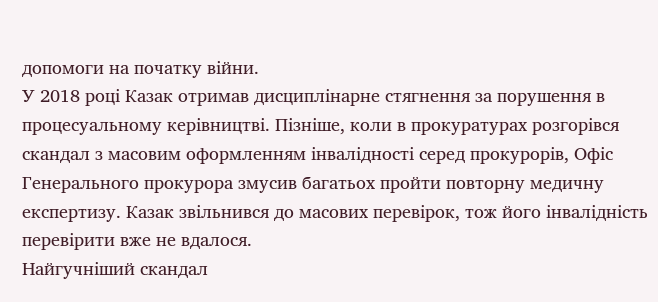допомоги на початку війни.
У 2018 році Казак отримав дисциплінарне стягнення за порушення в процесуальному керівництві. Пізніше, коли в прокуратурах розгорівся скандал з масовим оформленням інвалідності серед прокурорів, Офіс Генерального прокурора змусив багатьох пройти повторну медичну експертизу. Казак звільнився до масових перевірок, тож його інвалідність перевірити вже не вдалося.
Найгучніший скандал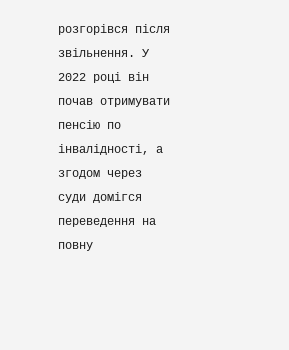розгорівся після звільнення. У 2022 році він почав отримувати пенсію по інвалідності, а згодом через суди домігся переведення на повну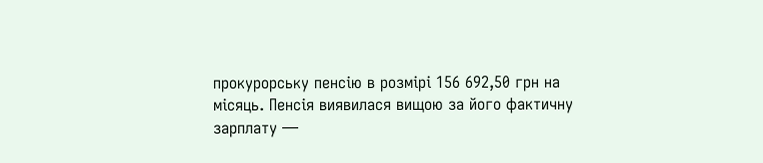прокурорську пенсію в розмірі 156 692,50 грн на місяць. Пенсія виявилася вищою за його фактичну зарплату —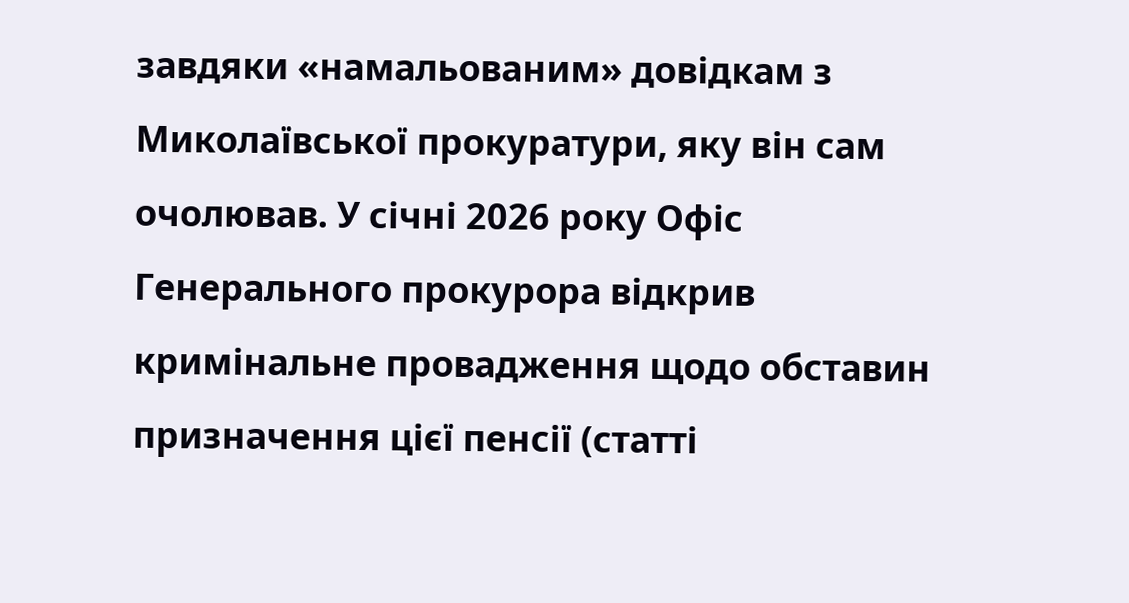завдяки «намальованим» довідкам з Миколаївської прокуратури, яку він сам очолював. У січні 2026 року Офіс Генерального прокурора відкрив кримінальне провадження щодо обставин призначення цієї пенсії (статті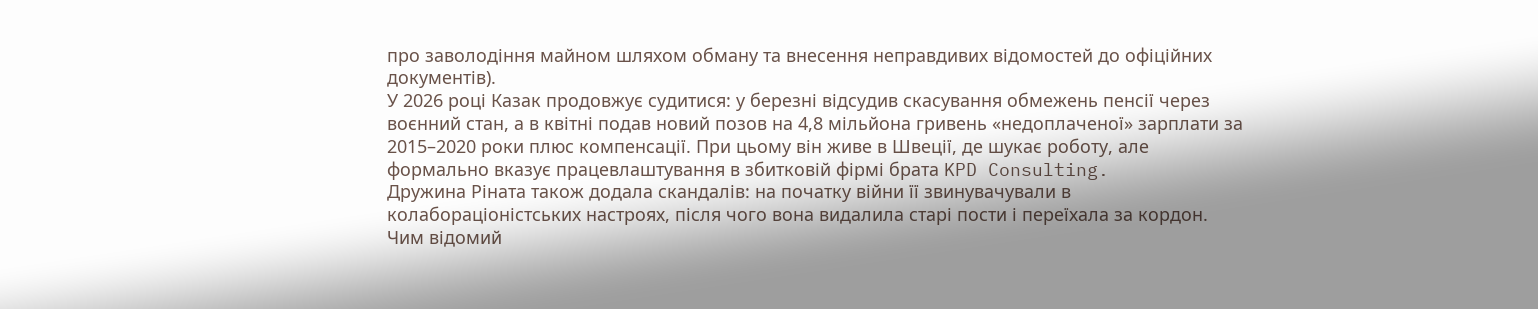про заволодіння майном шляхом обману та внесення неправдивих відомостей до офіційних документів).
У 2026 році Казак продовжує судитися: у березні відсудив скасування обмежень пенсії через воєнний стан, а в квітні подав новий позов на 4,8 мільйона гривень «недоплаченої» зарплати за 2015–2020 роки плюс компенсації. При цьому він живе в Швеції, де шукає роботу, але формально вказує працевлаштування в збитковій фірмі брата KPD Consulting.
Дружина Ріната також додала скандалів: на початку війни її звинувачували в колабораціоністських настроях, після чого вона видалила старі пости і переїхала за кордон.
Чим відомий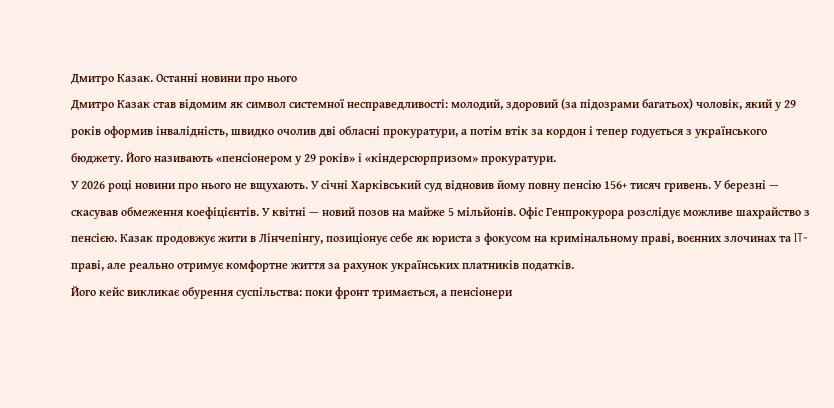Дмитро Казак. Останні новини про нього
Дмитро Казак став відомим як символ системної несправедливості: молодий, здоровий (за підозрами багатьох) чоловік, який у 29 років оформив інвалідність, швидко очолив дві обласні прокуратури, а потім втік за кордон і тепер годується з українського бюджету. Його називають «пенсіонером у 29 років» і «кіндерсюрпризом» прокуратури.
У 2026 році новини про нього не вщухають. У січні Харківський суд відновив йому повну пенсію 156+ тисяч гривень. У березні — скасував обмеження коефіцієнтів. У квітні — новий позов на майже 5 мільйонів. Офіс Генпрокурора розслідує можливе шахрайство з пенсією. Казак продовжує жити в Лінчепінгу, позиціонує себе як юриста з фокусом на кримінальному праві, воєнних злочинах та IT-праві, але реально отримує комфортне життя за рахунок українських платників податків.
Його кейс викликає обурення суспільства: поки фронт тримається, а пенсіонери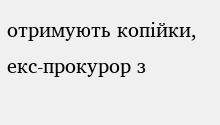отримують копійки, екс-прокурор з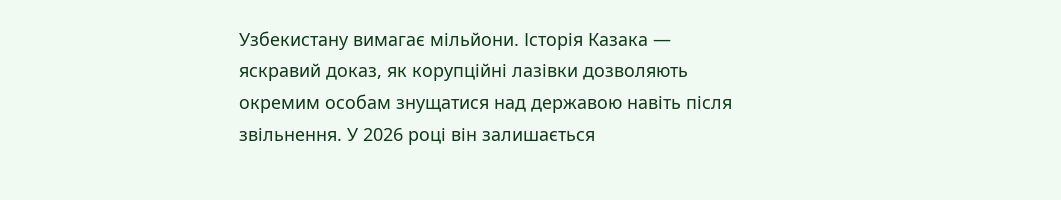Узбекистану вимагає мільйони. Історія Казака — яскравий доказ, як корупційні лазівки дозволяють окремим особам знущатися над державою навіть після звільнення. У 2026 році він залишається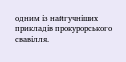одним із найгучніших прикладів прокурорського свавілля.